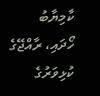ކާމިޔާބު ހޯދައި، ރާއްޖޭގެ ކުޅިވަރުގެ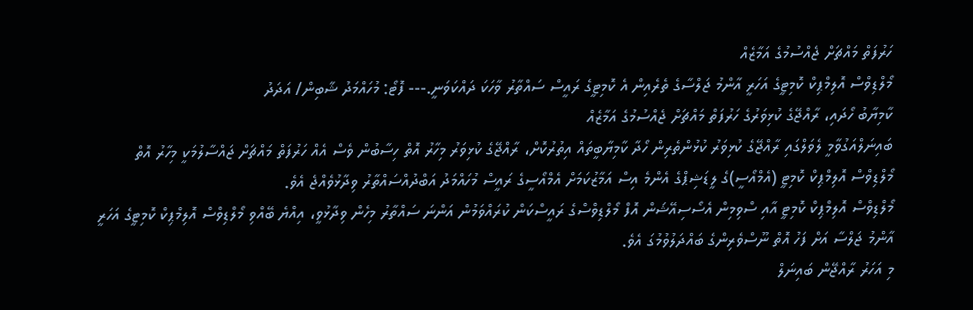ހަރުފަތް މައްޗަށް ޖެއްސުމުގެ އަމާޒެއް
މޯލްޑިވްސް އޮލިމްޕިކް ކޮމިޓީގެ އަހަރީ އާންމު ޖަލްސާގެ ތެރެއިން އެ ކޮމިޓީގެ ރައީސް ސައްތާރު ވާހަކަ ދައްކަވަނީ.--- ފޮޓޯ: މުހައްމަދު ޝާބިން/ އަދަދު
ކާމިޔާބު ހޯދައި، ރާއްޖޭގެ ކުޅިވަރުގެ ހަރުފަތް މައްޗަށް ޖެއްސުމުގެ އަމާޒެއް
ބައިނަލްއަގުވާމީ ލެވަލްގައި ރާއްޖޭގެ ކުޅިވަރު ކުޅުންތެރިން ހޯދާ ކާމިޔާބީތައް އިތުރުކޮށް، ރާއްޖޭގެ ކުޅިވަރު މިހާރު އޮތް ހިސާބުން ވެސް އެއް ހަރުފަތް މައްޗަށް ޖައްސާލުމަކީ މިހާރު އޮތް މޯލްޑިވްސް އޮލިމްޕިކް ކޮމިޓީ (އެމްއޯސީ)ގެ ލީޑަޝިޕްގެ އެންމެ އިސް އަމާޒުކަމަށް އެމްއޯސީގެ ރައީސް މުހައްމަދު އަބްދުއްސައްތާރު ވިދާޅުވެއްޖެ އެވެ.
މޯލްޑިވްސް އޮލިމްޕިކް ކޮމިޓީ އާއި ސްވިމިން އެސޯސިއޭޝަން އޮފް މޯލްޑިވްސްގެ ރައީސްކަން ކުރައްވަމުން އަންނަ ސައްތާރު މިހެން ވިދާޅުވީ، އިއްޔެ ބޭއްވި މޯލްޑިވްސް އޮލިމްޕިކް ކޮމިޓީގެ އަހަރީ އާންމު ޖަލްސާ އަށް ފަހު އޮތް ނޫސްވެރިންގެ ބައްދަލުވުމުގަ އެވެ.
މި އަހަރު ރާއްޖޭން ބައިނަލް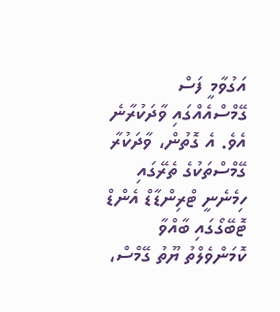އަގުވާމީ ފަސް ގޭމްސްއެއްގައި ވާދަކުރާނެ އެވެ. އެ ގޮތުން، ވާދަކުރާ ގޭމްސްތަކުގެ ތެރޭގައި ހިމެނެނީ ޓްރިންޑާޑް އެންޑް ޓޮބޭގޯގައި ބާއްވާ ކޮމަންވެލްތު ޔޫތު ގޭމްސް،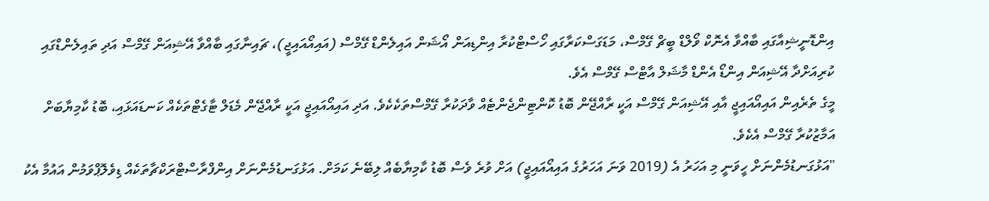އިންޑޮނީޝިއާގައި ބާއްވާ އެނޮކް ވޯލްޑް ބީޗް ގޭމްސް، މަޑަގަސްކަރާގައި ހޯސްޓްކުރާ އިންޑިއަން އޯޝަން އައިލެންޑް ގޭމްސް (އައިއޯއައިޖީ)، ޗައިނާގައި ބާއްވާ އޭޝިއަން ގޭމްސް އަދި ތައިލެންޑްގައި ކުރިއަށްދާ އޭޝިއަން އިންޑޯ އެންޑް މާޝަލް އާޓްސް ގޭމްސް އެވެ.
މީގެ ތެރެއިން އައިއޯއައިޖީ އާއި އޭޝިއަން ގޭމްސް އަކީ ރާއްޖޭން ބޮޑު ކޮންޓިންޖެންޓެއް ވާދަކުރާ ގޭމްސްތަކެކެވެ. އަދި އައިއޯއައިޖީ އަކީ ރާއްޖޭން މެޑަލް ޓާގެޓްތަކެއް ކަނޑައަޅައި، ބޮޑު ކާމިޔާބަށް އަމާޒުކުރާ ގޭމްސް އެކެވެ.
"އަޅުގަނޑުމެންނަށް ހީވަނީ މި އަހަރު އެ (2019 ވަނަ އަހަރުގެ އައިއޯއައިޖީ) އަށް ވުރެ ވެސް ބޮޑު ކާމިޔާބެއް ލިބޭނެ ކަމަށް. އަޅުގަނޑުމެންނަށް އިންފްރާސްޓްރަކްޗާތަކެއް ޑިވެލޮޕްވަމުން އައުމާ އެކު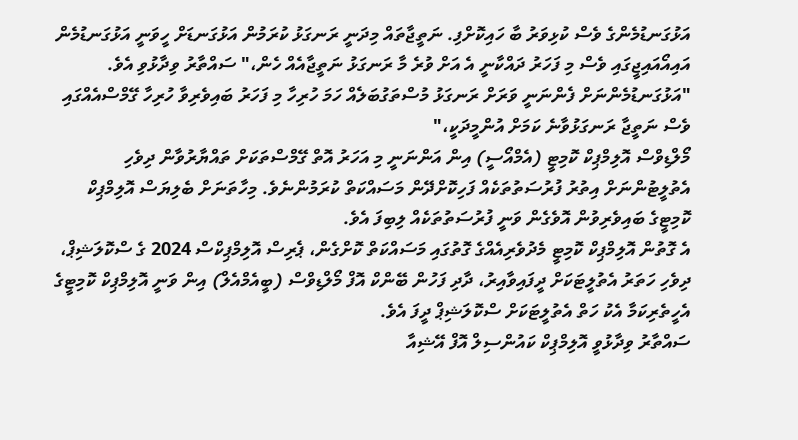އަޅުގަނޑުމެންގެ ވެސް ކުޅިވަރު ބާ ހައިކޮށްފި. ނަތީޖާތައް މިދަނީ ރަނގަޅު ކުރަމުން އަޅުގަނޑަށް ހީވަނީ އަޅުގަނޑުމެން އައިއޯއައިޖީގައި ވެސް މި ފަހަރު ދައްކާނީ އެ އަށް ވުރެ މާ ރަނގަޅު ނަތީޖާއެއް ހެން،" ސައްތާރު ވިދާޅުވި އެވެ.
"އަޅުގަނޑުމެންނަށް ފެންނަނީ ވަރަށް ރަނގަޅު މުސްތަގުބަލެއް ހަމަ ހުރިހާ މި ފަހަރު ބައިވެރިވާ ހުރިހާ ގޭމްސްއެއްގައި ވެސް ނަތީޖާ ރަނގަޅުވާނެ ކަމަށް އުންމީދަކީ،"
މޯލްޑިވްސް އޮލިމްޕިކް ކޮމިޓީ (އެމްއޯސީ) އިން އަންނަނީ މި އަހަރު އޮތް ގޭމްސްތަކަށް ތައްޔާރުވާން ދިވެހި އެތުލީޓުންނަށް އިތުރު ފުރުސަތުތަކެއް ފަހިކޮށްދޭން މަސައްކަތް ކުރަމުންނެވެ. މިހާތަނަށް ބެލިޔަސް އޮލިމްޕިކް ކޮމިޓީގެ ބައިވެރިވުން އޮވެގެން ވަނީ ފުރުސަތުތަކެއް ލިބިފަ އެވެ.
އެ ގޮތުން އޮލިމްޕިކް ކޮމިޓީ މެދުވެރިއެއްގެ ގޮތުގައި މަސައްކަތް ކޮށްގެން، ޕެރިސް އޮލިމްޕިކްސް 2024 ގެ ސްކޮލަޝިޕް، ދިވެހި ހަތަރު އެތުލީޓަކަށް ދީފައިވާއިރު، ދާދި ފަހުން ބޭންކް އޮފް މޯލްޑިވްސް (ބީއެމްއެލް) އިން ވަނީ އޮލިމްޕިކް ކޮމިޓީގެ އެހީތެރިކަމާ އެކު ހަތް އެތުލީޓަކަށް ސްކޮލަޝިޕް ދީފަ އެވެ.
ސައްތާރު ވިދާޅުވީ އޮލިމްޕިކް ކައުންސިލް އޮފް އޭޝިއާ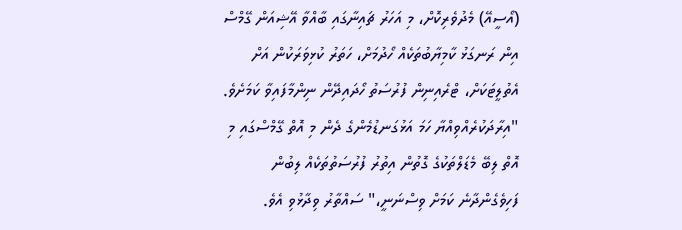(އޯސީއޭ) މެދުވެރިކޮށް، މި އަހަރު ޗައިނާގައި ބާއްވާ އޭޝިއަން ގޭމްސް އިން ރަނގަޅު ކާމިޔާބުތަކެއް ހޯދުމަށް، ހަތަރު ކުޅިވަރަކުން އަށް އެތުލީޓަކަށް، ޓްރެއިނިން ފުރުސަތު ހޯދައިދޭން ނިންމާފައިވާ ކަމަށެވެ.
"އިރާދަކުރެއްވިއްޔާ ހަމަ އަޅުގަނޑުމެންގެ ދެން މި އޮތް ގޭމްސްގައި މި އޮތް ލިބޭ މެޑަލްތަކުގެ ގޮތުން އިތުރު ފުރުސަތުތަކެއް ލިބުން ފަހިވެގެންދާނެ ކަމަށް ވިސްނަނީ،" ސައްތާރު ވިދާޅުވި އެވެ.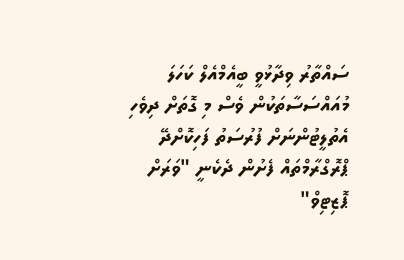ސައްތާރު ވިދާޅުވީ ބީއެމްއެލް ކަހަލަ މުއައްސަސާތަކުން ވެސް މި ގޮތަށް ދިވެހި އެތުލީޓުންނަށް ފުރުސަތު ފަހިކޮށްދޭ ޕްރޮގްރާމްތައް ފެށުން ދެކެނީ "ވަރަށް ޕޮޒިޓިވް"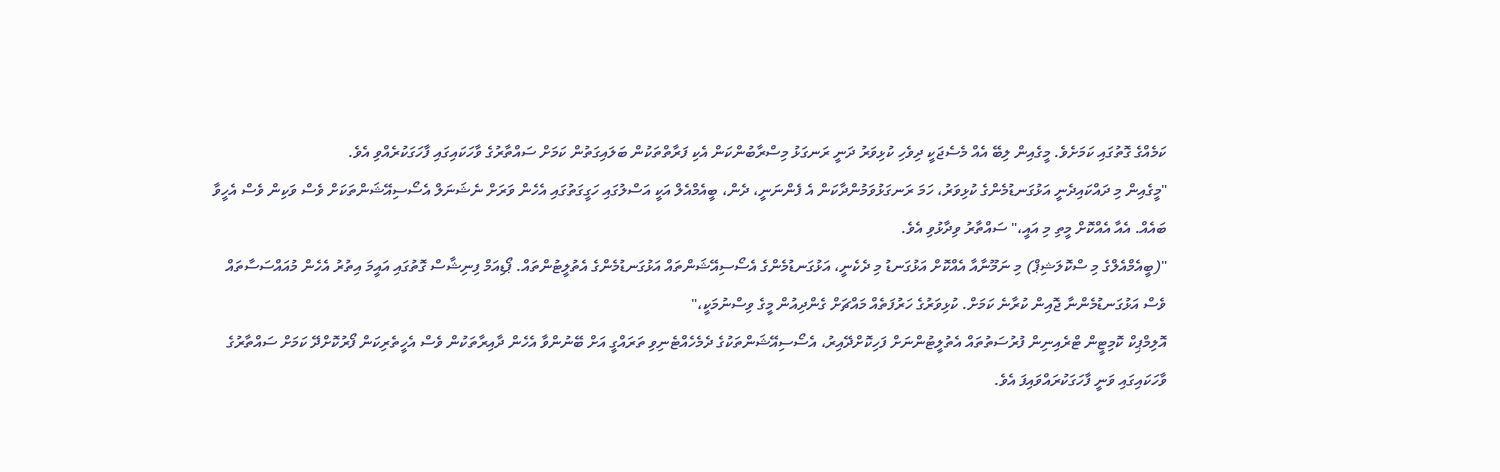ކަމެއްގެ ގޮތުގައި ކަމަށެވެ. މީގެއިން ލިބޭ އެއް މެސެޖަކީ ދިވެހި ކުޅިވަރު ދަނީ ރަނގަޅު މިސްރާބުންކަން އެކި ފަރާތްތަކުން ބަލައިގަތުން ކަމަށް ސައްތާރުގެ ވާހަކައިގައި ފާހަގަކުރެއްވި އެވެ.
"މީގެއިން މި ދައްކައިދެނީ އަޅުގަނޑުމެންގެ ކުޅިވަރު، ހަމަ ރަނގަޅުވަމުންދާކަން އެ ފެންނަނީ، ދެން، ބީއެމްއެލް އަކީ އަސްލުގައި ހަގީގަތުގައި އެހެން ވަރަށް ނެޝަނަލް އެސޯސިއޭޝަންތަކަށް ވެސް ވަކިން ވެސް އެހީވާ ބައެއް. އެއާ އެއްކޮށް މީތި މި އައީ،" ސައްތާރު ވިދާޅުވި އެވެ.
"(ބީއެމްއެލްގެ މި ސްކޮލަޝިޕް) މި ނަމޫނާއާ އެއްކޮށް އަޅުގަނޑު މި ދެކެނީ، އަޅުގަނޑުމެންގެ އެސޯސިއޭޝަންތައް އަޅުގަނޑުމެންގެ އެތުލީޓުންތައް. ޕޯޑިއަމް ފިނިޝާސް ގޮތުގައި އައީމަ އިތުރު އެހެން މުއައްސަސާތައް ވެސް އަޅުގަނޑުމެންނާ ޖޮއިން ކުރާނެ ކަމަށް. ކުޅިވަރުގެ ހަރުފަތެއް މައްޗަށް ގެންދިއުން މީގެ ވިސްނުމަކީ،"
އޮލިމްޕިކް ކޮމިޓީން ޓްރެއިނިން ފުރުސަތުތައް އެތުލީޓުންނަށް ފަހިކޮށްދޭއިރު، އެސޯސިއޭޝަންތަކުގެ ދެމެހެއްޓެނިވި ތަރައްގީ އަށް ބޭނުންވާ އެހެން ދާއިރާތަކުން ވެސް އެހީތެރިކަން ފޯރުކޮށްދޭ ކަމަށް ސައްތާރުގެ ވާހަކައިގައި ވަނީ ފާހަގަކުރައްވައިފަ އެވެ.